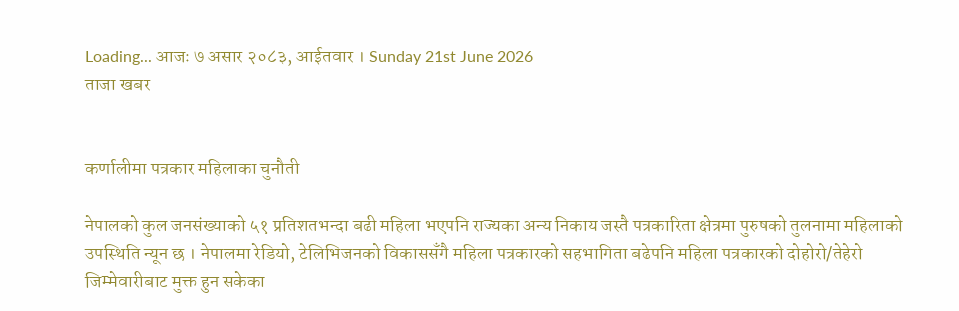Loading... आजः ७ असार २०८३, आईतवार । Sunday 21st June 2026
ताजा खबर


कर्णालीमा पत्रकार महिलाका चुनौती

नेपालको कुल जनसंख्याको ५१ प्रतिशतभन्दा बढी महिला भएपनि राज्यका अन्य निकाय जस्तै पत्रकारिता क्षेत्रमा पुरुषको तुलनामा महिलाको उपस्थिति न्यून छ । नेपालमा रेडियो, टेलिभिजनको विकाससँगै महिला पत्रकारको सहभागिता बढेपनि महिला पत्रकारको दोहोरो/तेहेरो जिम्मेवारीबाट मुक्त हुन सकेका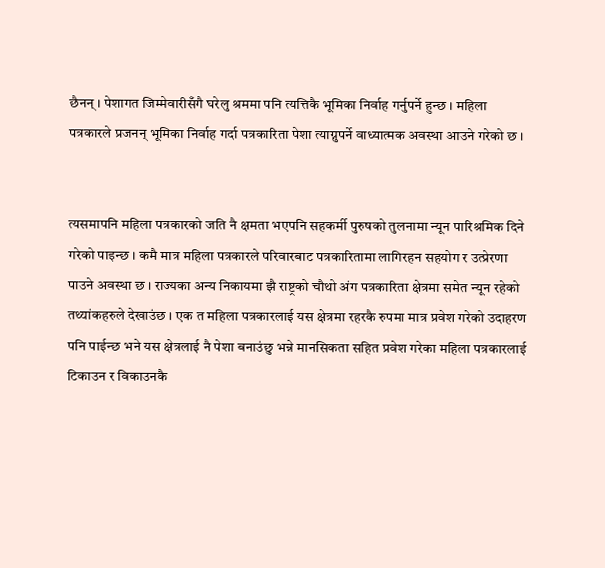छैनन् । पेशागत जिम्मेवारीसँगै घरेलु श्रममा पनि त्यत्तिकै भूमिका निर्वाह गर्नुपर्ने हुन्छ । महिला पत्रकारले प्रजनन् भूमिका निर्वाह गर्दा पत्रकारिता पेशा त्याग्नुपर्ने वाध्यात्मक अवस्था आउने गरेको छ ।


त्यसमापनि महिला पत्रकारको जति नै क्षमता भएपनि सहकर्मी पुरुषको तुलनामा न्यून पारिश्रमिक दिने गरेको पाइन्छ । कमै मात्र महिला पत्रकारले परिवारबाट पत्रकारितामा लागिरहन सहयोग र उत्प्रेरणा पाउने अवस्था छ । राज्यका अन्य निकायमा झै राष्ट्रको चौथो अंग पत्रकारिता क्षेत्रमा समेत न्यून रहेको तथ्यांकहरुले देखाउंछ । एक त महिला पत्रकारलाई यस क्षेत्रमा रहरकै रुपमा मात्र प्रवेश गरेको उदाहरण पनि पाईन्छ भने यस क्षेत्रलाई नै पेशा बनाउंछु भन्ने मानसिकता सहित प्रवेश गरेका महिला पत्रकारलाई टिकाउन र विकाउनकै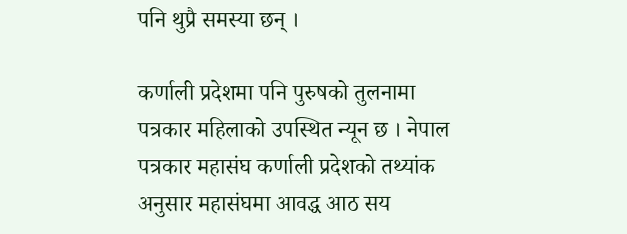पनि थुप्रै समस्या छन् ।

कर्णाली प्रदेशमा पनि पुरुषको तुलनामा पत्रकार महिलाको उपस्थित न्यून छ । नेपाल पत्रकार महासंघ कर्णाली प्रदेशको तथ्यांक अनुसार महासंघमा आवद्ध आठ सय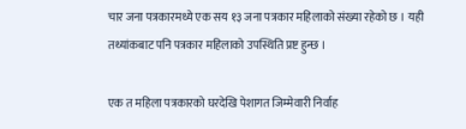चार जना पत्रकारमध्ये एक सय १३ जना पत्रकार महिलाको संख्या रहेको छ । यही तथ्यांकबाट पनि पत्रकार महिलाको उपस्थिति प्रष्ट हुन्छ ।

एक त महिला पत्रकारको घरदेखि पेशागत जिम्मेवारी निर्वाह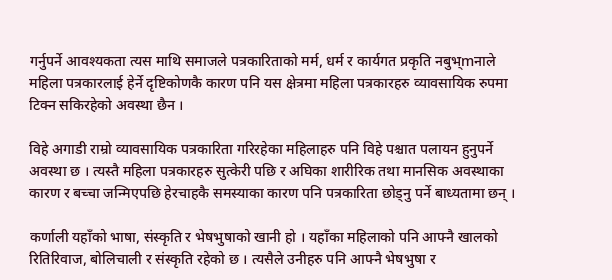गर्नुपर्ने आवश्यकता त्यस माथि समाजले पत्रकारिताको मर्म, धर्म र कार्यगत प्रकृति नबुभ्mनाले महिला पत्रकारलाई हेर्ने दृष्टिकोणकै कारण पनि यस क्षेत्रमा महिला पत्रकारहरु व्यावसायिक रुपमा टिक्न सकिरहेको अवस्था छैन ।

विहे अगाडी राम्रो व्यावसायिक पत्रकारिता गरिरहेका महिलाहरु पनि विहे पश्चात पलायन हुनुपर्ने अवस्था छ । त्यस्तै महिला पत्रकारहरु सुत्केरी पछि र अघिका शारीरिक तथा मानसिक अवस्थाका कारण र बच्चा जन्मिएपछि हेरचाहकै समस्याका कारण पनि पत्रकारिता छोड्नु पर्ने बाध्यतामा छन् ।

कर्णाली यहाँको भाषा, संस्कृति र भेषभुषाको खानी हो । यहाँका महिलाको पनि आफ्नै खालको रितिरिवाज, बोलिचाली र संस्कृति रहेको छ । त्यसैले उनीहरु पनि आफ्नै भेषभुषा र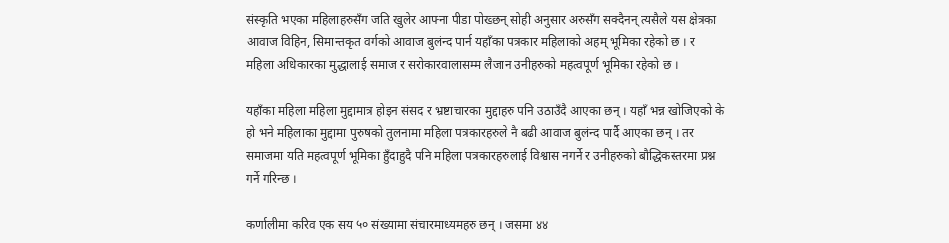संस्कृति भएका महिलाहरुसँग जति खुलेर आफ्ना पीडा पोख्छन् सोही अनुसार अरुसँग सक्दैनन् त्यसैले यस क्षेत्रका आवाज विहिन, सिमान्तकृत वर्गको आवाज बुलंन्द पार्न यहाँका पत्रकार महिलाको अहम् भूमिका रहेको छ । र महिला अधिकारका मुद्धालाई समाज र सरोकारवालासम्म लैजान उनीहरुको महत्वपूर्ण भूमिका रहेको छ ।

यहाँका महिला महिला मुद्दामात्र होइन संसद र भ्रष्टाचारका मुद्दाहरु पनि उठाउँदै आएका छन् । यहाँ भन्न खोजिएको के हो भने महिलाका मुद्दामा पुरुषको तुलनामा महिला पत्रकारहरुले नै बढी आवाज बुलंन्द पार्दै आएका छन् । तर समाजमा यति महत्वपूर्ण भूमिका हुँदाहुदै पनि महिला पत्रकारहरुलाई विश्वास नगर्ने र उनीहरुको बौद्धिकस्तरमा प्रश्न गर्ने गरिन्छ ।

कर्णालीमा करिव एक सय ५० संख्यामा संचारमाध्यमहरु छन् । जसमा ४४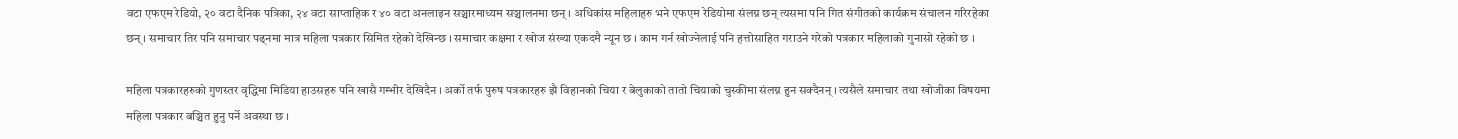वटा एफएम रेडियो, २० वटा दैनिक पत्रिका, २४ वटा साप्ताहिक र ४० वटा अनलाइन सञ्चारमाध्यम सञ्चालनमा छन् । अधिकांस महिलाहरु भने एफएम रेडियोमा संलग्न छन् त्यसमा पनि गित संगीतको कार्यक्रम संचालन गरिरहेका छन् । समाचार तिर पनि समाचार पढ्नमा मात्र महिला पत्रकार सिमित रहेको देखिन्छ । समाचार कक्षमा र खोज संख्या एकदमै न्यून छ । काम गर्न खोज्नेलाई पनि हत्तोसाहित गराउने गरेको पत्रकार महिलाको गुनासो रहेको छ ।

महिला पत्रकारहरुको गुणस्तर वृद्धिमा मिडिया हाउसहरु पनि खासै गम्भीर देखिदैन । अर्को तर्फ पुरुष पत्रकारहरु झै विहानको चिया र बेलुकाको तातो चियाको चुस्कीमा संलग्न हुन सक्दैनन् । त्यसैले समाचार तथा खोजीका विषयमा महिला पत्रकार बञ्चित हुनु पर्ने अवस्था छ ।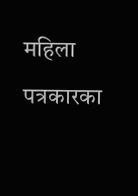महिला पत्रकारका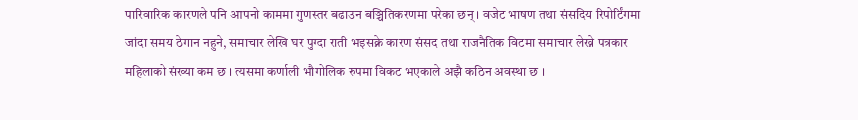पारिवारिक कारणले पनि आपनो काममा गुणस्तर बढाउन बञ्चितिकरणमा परेका छन् । वजेट भाषण तथा संसदिय रिपोर्टिंगमा जांदा समय ठेगान नहुने, समाचार लेखि घर पुग्दा राती भइसक्ने कारण संसद तथा राजनैतिक विटमा समाचार लेख्ने पत्रकार महिलाको संख्या कम छ । त्यसमा कर्णाली भौगोलिक रुपमा विकट भएकाले अझै कठिन अवस्था छ ।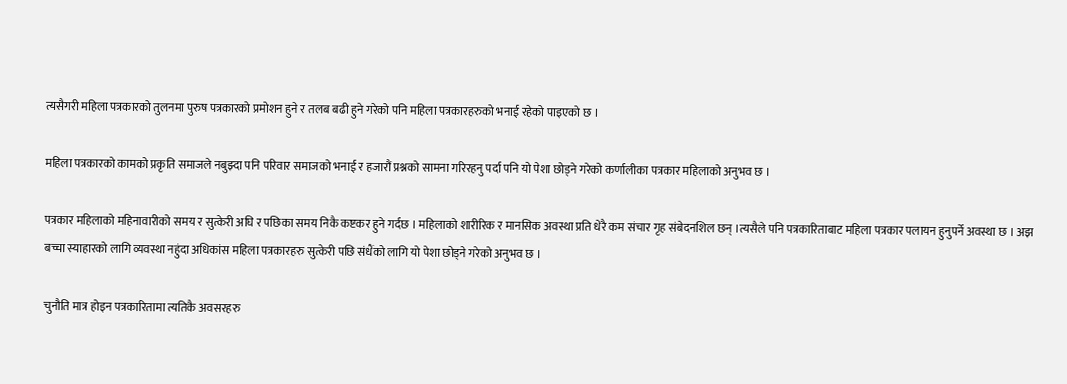त्यसैगरी महिला पत्रकारको तुलनमा पुरुष पत्रकारको प्रमोशन हुने र तलब बढी हुने गरेको पनि महिला पत्रकारहरुको भनाई रहेको पाइएको छ ।

महिला पत्रकारको कामको प्रकृति समाजले नबुझ्दा पनि परिवार समाजको भनाई र हजारौं प्रश्नको सामना गरिरहनु पर्दा पनि यो पेशा छोड्ने गरेको कर्णालीका पत्रकार महिलाको अनुभव छ ।

पत्रकार महिलाको महिनावारीको समय र सुत्केरी अघि र पछिका समय निकै कष्टकर हुने गर्दछ । महिलाको शारीरिक र मानसिक अवस्था प्रति धेरै कम संचार गृह संबेदनशिल छन् ।त्यसैले पनि पत्रकारिताबाट महिला पत्रकार पलायन हुनुपर्ने अवस्था छ । अझ बच्चा स्याहारको लागि व्यवस्था नहुंदा अधिकांस महिला पत्रकारहरु सुत्केरी पछि संधैंको लागि यो पेशा छोड्ने गरेको अनुभव छ ।

चुनौति मात्र होइन पत्रकारितामा त्यतिकै अवसरहरु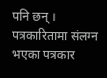पनि छन् । पत्रकारितामा संलग्न भएका पत्रकार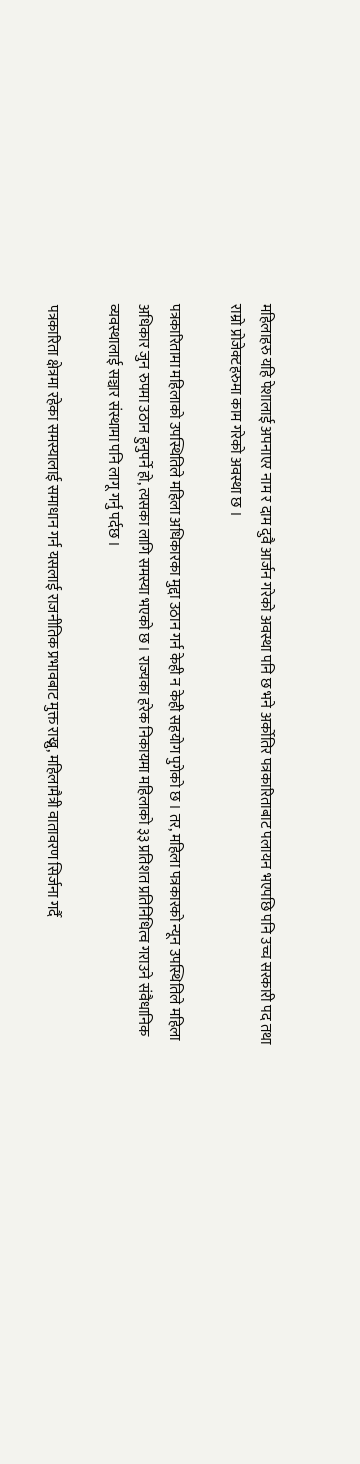महिलाहरु यहि पेशालाई अपनाएर नाम र दाम दुवै आर्जन गरेको अवस्था पनि छ भने अर्कोतिर पत्रकारिताबाट पलायन भएपछि पनि उच्च सरकारी पद तथा राम्रो प्रोजेक्टहरुमा काम गरेको अवस्था छ ।

पत्रकारितामा महिलाको उपस्थितिले महिला अधिकारका मुद्दा उठान गर्न केही न केही सहयोग पुगेको छ । तर, महिला पत्रकारको न्यून उपस्थितिले महिला अधिकार जुन रुपमा उठान हुनुपर्ने हो, त्यसका लागि समस्या भएको छ । राज्यका हरेक निकायमा महिलाको ३३ प्रतिशत प्रतिनिधित्व गराउने संवैधानिक व्यवस्थालाई सञ्चार संस्थामा पनि लागू गर्नु पर्दछ ।

पत्रकारिता क्षेत्रमा रहेका समस्यालाई समाधान गर्न यसलाई राजनीतिक प्रभावबाट मुक्त राख्नु, महिलामैत्री वातावरण सिर्जना गर्दै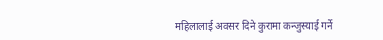महिलालाई अवसर दिने कुरामा कन्जुस्याई गर्ने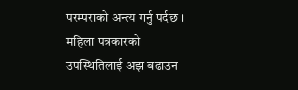परम्पराको अन्त्य गर्नु पर्दछ । महिला पत्रकारको उपस्थितिलाई अझ बढाउन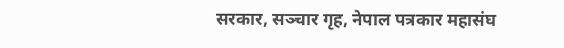सरकार, सञ्चार गृह, नेपाल पत्रकार महासंघ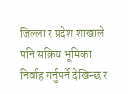जिल्ला र प्रदेश शाखाले पनि सक्रिय भूमिका निर्वाह गर्नुपर्ने देखिन्छ र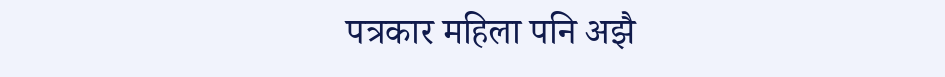पत्रकार महिला पनि अझै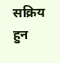सक्रिय हुन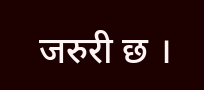जरुरी छ ।